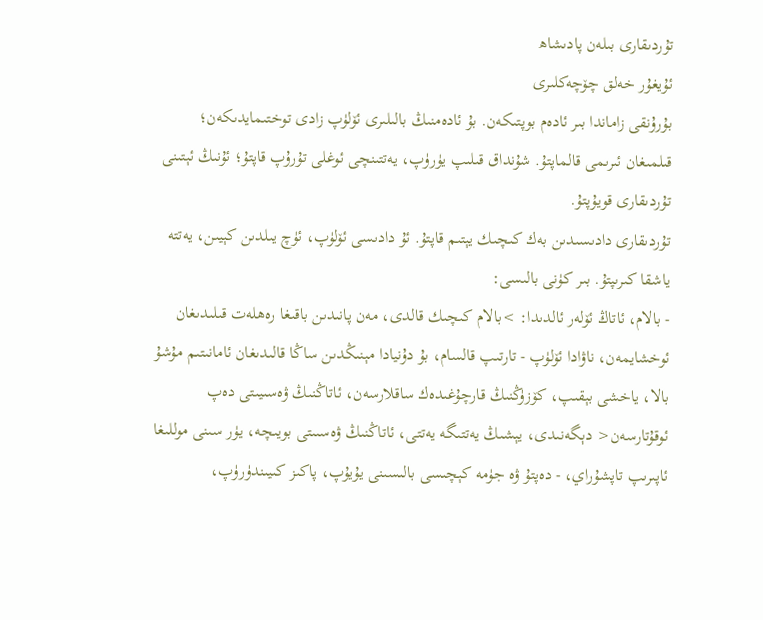تۇردىقارى بىلەن پادىشاھ
ئۇيغۇر خەلق چۆچەكلىرى
بۇرۇنقى زاماندا بىر ئادەم بوپتىكەن. بۇ ئادەمنىڭ بالىلىرى ئۆلۈپ زادى توختىمايدىكەن؛ قىلمىغان ئىرىمى قالماپتۇ. شۇنداق قىلىپ يۈرۈپ، يەتتىنچى ئوغلى تۇرۇپ قاپتۇ؛ ئۇنىڭ ئېتىنى تۇردىقارى قويۇپتۇ.
تۇردىقارى دادىسىدىن بەك كىچىك يېتىم قاپتۇ. ئۇ دادىسى ئۆلۈپ، ئۈچ يىلدىن كېيىن، يەتتە ياشقا كىرىپتۇ. بىر كۈنى بالىسى:
- بالام، ئاتاڭ ئۆلەر ئالدىدا: >بالام كىچىك قالدى، مەن پانىدىن باقىغا رەھلەت قىلىدىغان ئوخشايمەن، ناۋادا ئۆلۈپ - تارتىپ قالسام، بۇ دۇنيادا مېنىڭدىن ساڭا قالىدىغان ئامانىتىم مۇشۇ بالا، ياخشى بېقىپ، كۆزۈڭنىڭ قارچۇغىدەك ساقلارسەن، ئاتاڭنىڭ ۋەسىيىتى دەپ ئوقۇتارسەن< دېگەنىدى، يېشىڭ يەتتىگە يەتتى، ئاتاڭنىڭ ۋەسىىتى بويىچە، يۈر سىنى موللىغا ئاپىرىپ تاپشۇراي، - دەپتۇ ۋە جۈمە كېچىسى بالىسىنى يۇيۇپ، پاكىز كىيىندۈرۈپ،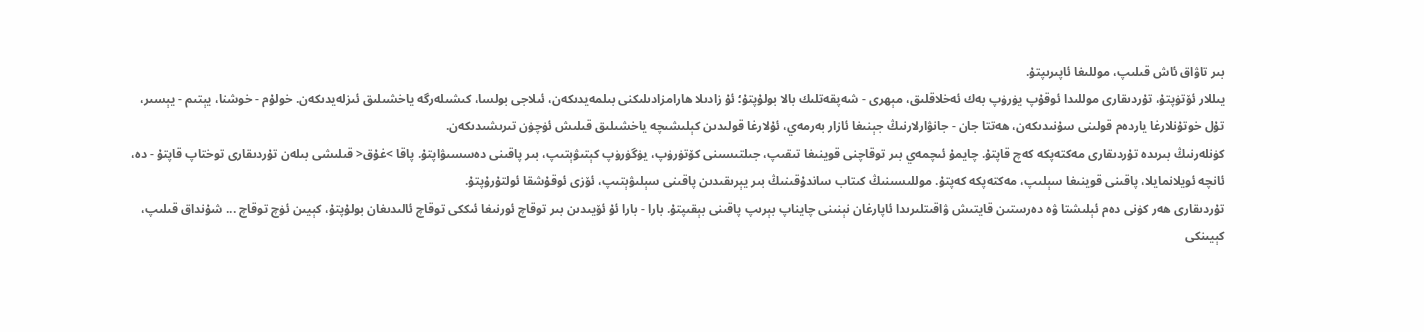بىر تاۋاق ئاش قىلىپ، موللىغا ئاپىرىپتۇ.
يىللار ئۆتۈپتۇ، تۇردىقارى موللىدا ئوقۇپ يۈرۈپ بەك ئەخلاقلىق، مېھرى - شەپقەتلىك بالا بولۇپتۇ؛ ئۇ زادىلا ھارامزادىلىكنى بىلمەيدىكەن، ئىلاجى بولسا، كىشىلەرگە ياخشىلىق ئىزلەيدىكەن. خولۇم - خوشنا، يېتىم - يېسىر، تۇل خوتۇنلارغا ياردەم قولىنى سۇنىدىكەن، ھەتتا جان - جانۋارلارنىڭ جېنىغا ئازار بەرمەي، ئۇلارغا قولىدىن كېلىشىچە ياخشىلىق قىلىش ئۈچۈن تىرىشىدىكەن.
كۈنلەرنىڭ بىرىدە تۇردىقارى مەكتەپكە كەچ قاپتۇ. چايمۇ ئىچمەي بىر توقاچنى قوينىغا تىقىپ، جىلتىسىنى كۆتۈرۈپ، يۈگۈرۈپ كېتىۋېتىپ، بىر پاقىنى دەسسىۋاپتۇ. پاقا >غۇق< قىلىشى بىلەن تۇردىقارى توختاپ قاپتۇ - دە، ئانچە ئويلانمايلا، پاقىنى قوينىغا سېلىپ، مەكتەپكە كەپتۇ. موللىسىنىڭ كىتاب ساندۇقىنىڭ بىر يېرىقىدىن پاقىنى سېلىۋېتىپ، ئۆزى ئوقۇشقا ئولتۇرۇپتۇ.
تۇردىقارى ھەر كۈنى دەم ئېلىشتا ۋە دەرستىن قايتىش ۋاقىتلىرىدا ئاپارغان نېنىنى چايناپ بېرىپ پاقىنى بېقىپتۇ. بارا - بارا ئۇ ئۆيىدىن بىر توقاچ ئورنىغا ئىككى توقاچ ئالىدىغان بولۇپتۇ، كېيىن ئۈچ توقاچ ... شۇنداق قىلىپ، كېيىنكى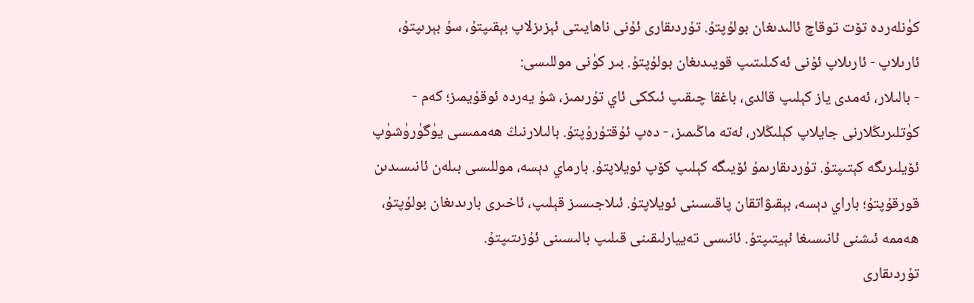كۈنلەردە تۆت توقاچ ئالىدىغان بولۇپتۇ. تۇردىقارى ئۇنى ناھايىتى ئېزىزلاپ بېقىپتۇ، سۇ بېرىپتۇ، ئارىلاپ - ئارىلاپ ئۇنى ئەكىلىتىپ قويىدىغان بولۇپتۇ. بىر كۈنى موللىسى:
- بالىلار، ئەمدى ياز كېلىپ قالدى، باغقا چىقىپ ئىككى ئاي تۇرىمىز، شۇ يەردە ئوقۇيمىز؛ كەم - كۈتلىرىڭلارنى جايلاپ كېلىڭلار، ئەتە ماڭىمىز، - دەپ ئۇقتۇرۇپتۇ. بالىلارنىڭ ھەممىسى يۈگۈرۈشۈپ ئۆيلىرىگە كېتىپتۇ. تۇردىقارىمۇ ئۆيىگە كېلىپ كۆپ ئويلاپتۇ. بارماي دېسە، موللىسى بىلەن ئانىسىدىن قورقۇپتۇ؛ باراي دېسە، بېقىۋاتقان پاقىسىنى ئويلاپتۇ. ئىلاجىسىز قېلىپ، ئاخىرى بارىدىغان بولۇپتۇ، ھەممە ئىشنى ئانىسىغا ئېيتىپتۇ. ئانىسى تەييارلىقىنى قىلىپ بالىسىنى ئۇزىتىپتۇ.
تۇردىقارى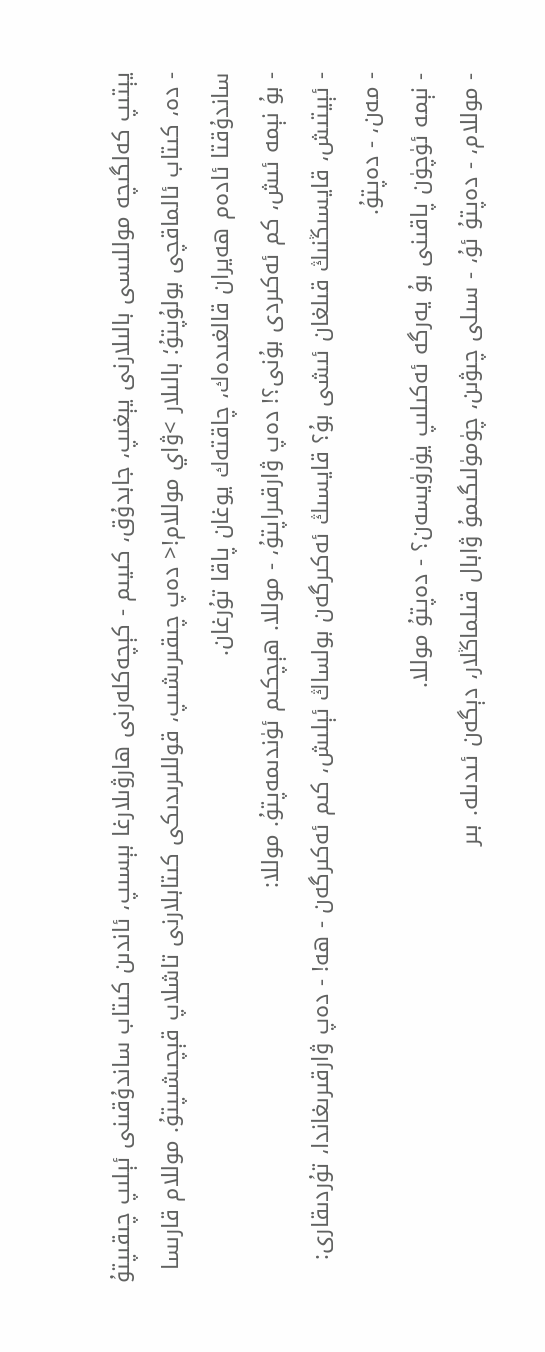يېتىپ كەلگىچە موللىسى بالىلارنى يېغىپ، جابدۇق، كىيىم - كېچەكلەرنى ھارۋىلارغا بېسىپ، ئاندىن كىتاب ساندۇقىنى ئېلىپ چىقىپتۇ - دە، كىتاب ئالماقچى بولۇپتۇ؛ بالىلار >ۋاي موللام!< دەپ چىقىرىشىپ، قوللىرىدىكى كىتابلارنى تاشلاپ قېچىشىپتۇ. موللام قارىسا ساندۇقتا ئادەم ھەيران قالغىدەك، چاقتەك يوغان پاقا تۇرغان.
- بۇ نېمە ئىش، كم ئەكىردى بۇنى؟! دەپ ۋارقىراپتۇ، - موللا. ھېچكىم ئۈندىمەپتۇ. موللا:
- ئېيتىش، قايسىڭنىڭ قىلغان ئىشى بۇ؟ قايسىڭ ئەكىرگەن بولساڭ ئېلىش، كىم ئەكىرگەن - ھە! - دەپ ۋارقىرىغاندا، تۇردىقارى:
- مەن، - دەپتۇ.
- نېمە ئۈچۈن پاقىنى بۇ يەرگە ئەكىلىپ يۈرۈيسەن؟ - دەپتۇ موللا.
- موللام، - دەپتۇ ئۇ، - سىلى چىۋىن، چۈمۈلىگىمۇ ۋابال قىلماڭلار، دېگەن ئىدىلە. بىر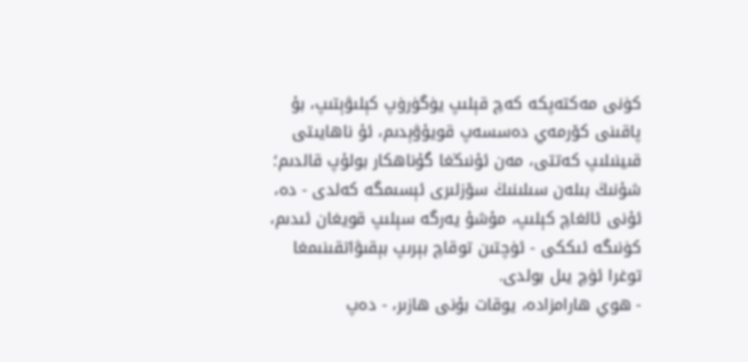كۈنى مەكتەپكە كەچ قېلىپ يۈگۈرۈپ كېلىۋېتىپ، بۇ پاقىنى كۆرمەي دەسسەپ قويۇۋېدىم، ئۇ ناھايىتى قىينىلىپ كەتتى، مەن ئۇنىڭغا گۇناھكار بولۇپ قالدىم؛ شۇنىڭ بىلەن سىلىنىڭ سۆزلىرى ئېسىمگە كەلدى - دە، ئۇنى ئالغاچ كېلىپ، مۇشۇ يەرگە سېلىپ قويغان ئىدىم، كۈنىگە ئىككى - ئۈچتىن توقاچ بېرىپ بېقىۋاتقىنىمغا توغرا ئۈچ يىل بولدى.
- ھوي ھارامزادە، يوقات بۇنى ھازىر، - دەپ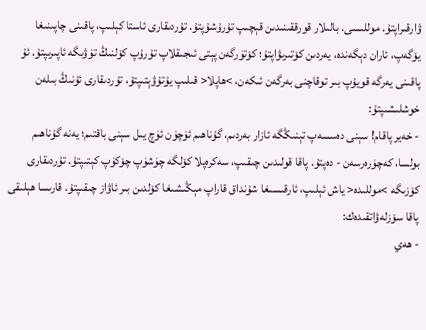ۋارقىراپتۇ. موللىسى. بالىلار قورققىنىدىن قېچىپ تۇرۇشۇپتۇ. تۇردىقارى ئاستا كېلىپ، پاقىنى چاپىنىغا يۆگەپ، ئاران دېگەندە، يەردىن كۆتىرىۋاپتۇ؛ كۆتۈرگەن پېتى ئىجىقلاپ تۇرۇپ كۆلنىڭ تۈۋىگە ئاپىرىپتۇ. ئۇ پاقىنى يەرگە قويۇپ بىر توقاچنى بەرگەن ئىكەن، >ھاپلا< قىلىپ يۇتۇۋېتىپتۇ، تۇردىقارى ئۇنىڭ بىلەن خوشلىشىپتۇ:
- خەير پاقام! سېنى دەسسەپ تېنىڭگە ئازار بەردىم، گۇناھىم ئۈچۈن ئۈچ يىل سېنى باقتىم؛ يەنە گۇناھىم بولسا، كەچۈرەرسەن - دەپتۇ. پاقا قولىدىن چىقىپ، سەكرەپلا كۆلگە چۈشۈپ چۆكۈپ كېتىپتۇ. تۇردىقارى كۆزىگە >موللىدە< ياش ئېلىپ، ئارقىسىغا شۇنداق قاراپ مېڭىشىغا كۆلدىن بىر ئاۋاز چىقىپتۇ. قارىسا ھېلىقى پاقا سۆزلەۋاتقىدەك:
- ھەي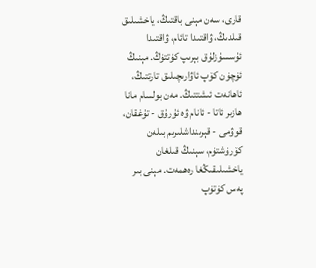قارى، سەن مېنى باقتىڭ، ياخشىلىق قىلدىڭ، ۋاقتىدا تائام، ۋاقتىدا ئۇسسۇزلۇق بېرىپ كۈتتۈڭ. مېنىڭ ئۈچۈن كۆپ ئاۋارىچىلىق تارتتىڭ، ئاھانەت ئىشتتىڭ. مەن بولسام مانا ھازىر ئاتا - ئانام ۋە ئۇرۇق - تۇغقان، قوۋمى - قېرىنداشلىرىم بىلەن كۆرۈشتۈم، سېنىڭ قىلغان ياخشىلىقىڭغا رەھمەت. مېنى بىر پەس كۈتۈپ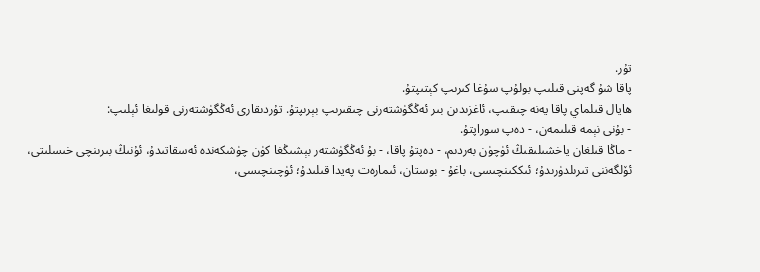تۇر.
پاقا شۇ گەپنى قىلىپ بولۇپ سۇغا كىرىپ كېتىپتۇ.
ھايال قىلماي پاقا يەنە چىقىپ، ئاغزىدىن بىر ئەڭگۈشتەرنى چىقىرىپ بېرىپتۇ. تۇردىقارى ئەڭگۈشتەرنى قولىغا ئېلىپ:
- بۇنى نېمە قىلىمەن، - دەپ سوراپتۇ.
- ماڭا قىلغان ياخشىلىقىڭ ئۈچۈن بەردىم، - دەپتۇ پاقا، - بۇ ئەڭگۈشتەر بېشىڭغا كۈن چۈشكەندە ئەسقاتىدۇ، ئۇنىڭ بىرىنچى خىسلىتى، ئۆلگەننى تىرىلدۈرىدۇ؛ ئىككىنچىسى، باغۇ - بوستان، ئىمارەت پەيدا قىلىدۇ؛ ئۈچىنچىسى،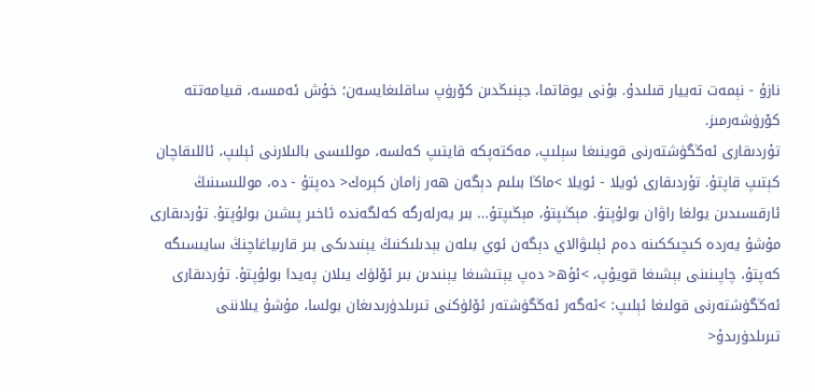نازۇ - نېمەت تەييار قىلىدۇ. بۇنى يوقاتما، جېنىڭدىن كۆرۈپ ساقلىغايسەن؛ خۇش ئەمىسە، قىيامەتتە كۆرۈشەرمىز.
تۇردىقارى ئەڭگۈشتەرنى قوينىغا سېلىپ، مەكتەپكە قايتىپ كەلسە، موللىسى بالىلارنى ئېلىپ، ئاللىقاچان كېتىپ قاپتۇ. تۇردىقارى ئويلا - ئويلا >ماڭا بىلىم دېگەن ھەر زامان كېرەك< دەپتۇ - دە، موللىسىنىڭ ئارقىسىدىن يولغا راۋان بولۇپتۇ. مېڭىپتۇ، مېڭىپتۇ... بىر يەرلەرگە كەلگەندە ئاخىر پىشىن بولۇپتۇ. تۇردىقارى مۇشۇ يەردە كىچىككىنە دەم ئېلىۋالاي دېگەن ئوي بىلەن بېدىلىكنىڭ يېنىدىكى بىر قارىياغاچنڭ سايىسىگە كەپتۇ، چاپىنىنى بېشىغا قويۇپ، >ئۇھ< دەپ يېتىشىغا يېنىدىن بىر ئۆلۈك يىلان پەيدا بولۇپتۇ. تۇردىقارى ئەڭگۈشتەرنى قولىغا ئېلىپ: >ئەگەر ئەڭگۈشتەر ئۆلۈكنى تىرىلدۈرىدىغان بولسا، مۇشۇ يىلاننى تىرىلدۈرىدۇ<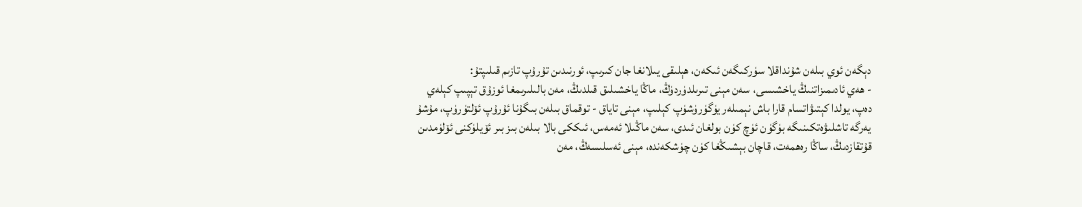دېگەن ئوي بىلەن شۇنداقلا سۈركىگەن ئىكەن، ھېلىقى يىلانغا جان كىرىپ، ئورنىدىن تۇرۇپ تازىم قىلىپتۇ:
- ھەي ئادىمىزاتنىڭ ياخشىسى، سەن مېنى تىرىلدۈردۈڭ، ماڭا ياخشىلىق قىلدىڭ، مەن بالىلىرىمغا ئوزۇق تېپىپ كېلەي دەپ، يولدا كېتىۋاتسام قارا باش نېمىلەر يۈگۈرۈشۈپ كېلىپ، مېنى تاياق - توقماق بىلەن بىگۇنا ئۇرۇپ ئۆلتۈرۈپ، مۇشۇ يەرگە تاشلىۋەتكىنىگە بۈگۈن ئۈچ كۈن بولغان ئىدى، سەن ماڭىلا ئەمەس، ئىككى بالا بىلەن بىز بىر ئۆيلۈكنى ئۆلۈمدىن قۇتقازدىڭ، ساڭا رەھمەت، قاچان بېشىڭغا كۈن چۈشكەندە، مېنى ئەسلىسەڭ، مەن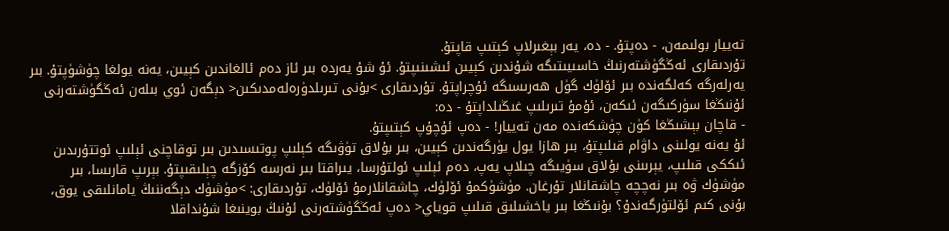تەييار بولىمەن، - دەپتۇ. - دە، يەر بېغىرلاپ كېتىپ قاپتۇ.
تۇردىقارى ئەڭگۈشتەرنىڭ خاسىيىتىگە شۇندىن كېيىن ئىشىنىپتۇ. ئۇ شۇ يەردە بىر ئاز دەم ئالغاندىن كېيىن، يەنە يولغا چۈشۈپتۇ. بىر يەرلەرگە كەلگەندە بىر ئۆلۈك گۈل ھەرىسىگە ئۇچراپتۇ. تۇردىقارى >بۇنى تىرىلدۈرەلەمدىكىن< دېگەن ئوي بىلەن ئەڭگۈشتەرنى ئۇنىڭغا سۈركىگەن ئىكەن، ئۇمۇ تىرىلىپ غىڭىلداپتۇ - دە:
- قاچان بېشىڭغا كۈن چۈشكەندە مەن تەييار! - دەپ ئۇچۇپ كېتىپتۇ.
ئۇ يەنە يولىنى داۋام قىلىپتۇ، بىر ھازا يول يۈرگەندىن كېيىن، بىر بۇلاق تۈۋىگە كېلىپ پوتىسىدىن بىر توقاچنى ئېلىپ ئوتتۇرىدىن ئىككى قىلىپ، يېرىىنى بۇلاق سۈيىگە چىلاپ يەپ، دەم ئېلىپ ئولتۇرسا، يىراقتا بىر نەرسە كۆزگە چېلىقىپتۇ. بېرىپ قارىسا، بىر مۈشۈك ۋە بىر نەچچە چاشقانلار تۇرغان. مۈشۈكمۇ ئۆلۈك، چاشقانلارمۇ ئۆلۈك، تۇردىقارى: >مۈشۈك دېگەننىڭ يامانلىقى يوق، بۇنى كىم ئۆلتۈرگەندۇ؟ بۇنىڭغا بىر ياخشىلىق قىلىپ قوياي< دەپ ئەڭگۈشتەرنى ئۇنىڭ بوينىغا شۇنداقلا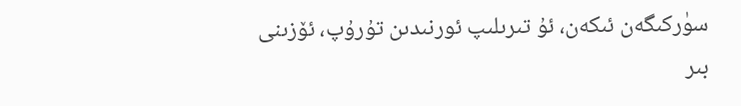سۈركىگەن ئىكەن، ئۇ تىرىلىپ ئورنىدىن تۇرۇپ، ئۆزىنى بىر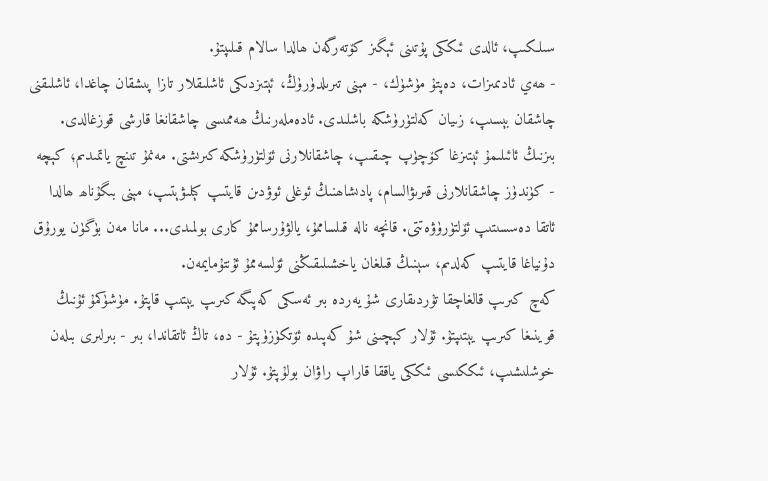سىلكىپ، ئالدى ئىككى پۇتىنى ئېگىز كۆتەرگەن ھالدا سالام قىلىپتۇ.
- ھەي ئادىمىزات، دەپتۇ مۈشۈك، - مېنى تىرىلدۈرۈڭ، ئېتىزدىكى ئاشلىقلار تازا پىشقان چاغدا، ئاشلىقنى چاشقان بېسىپ، زىيان كەلتۈرۈشكە باشلىدى. ئادەملەرنىڭ ھەممىسى چاشقانغا قارشى قوزغالدى. بىزنىڭ ئائىلىمۇ ئېتىزغا كۆچۈپ چىقىپ، چاشقانلارنى ئۆلتۈرۈشكە كىرىشتى. مەنمۇ تىنچ ياتمىدىم؛ كېچە - كۈندۈز چاشقانلارنى قىرىۋالسام، پادىشاھنىڭ ئوغلى ئوۋدىن قايتىپ كېلىۋېتىپ، مېنى بىگۇناھ ھالدا ئاتقا دەسسىتىپ ئۆلتۈرۈۋەتتى. قانچە نالە قىلساممۇ، يالۋۇرساممۇ كارى بولمىدى... مانا مەن بۈگۈن يورۇق دۇنياغا قايتىپ كەلدىم، سېنىڭ قىلغان ياخشىلىقىڭنى ئۆلسەممۇ ئۇنتۇمايمەن.
كەچ كىرىپ قالغاچقا تۇردىقارى شۇ يەردە بىر ئەسكى كەپىگە كىرىپ يېتىپ قاپتۇ. مۈشۈكمۇ ئۇنىڭ قوينىغا كىرىپ يېتىپتۇ. ئۇلار كېچىنى شۇ كەپىدە ئۆتكۈزۈپتۇ - دە، تاڭ ئاتقاندا، بىر - بىرلىرى بىلەن خوشلىشىپ، ئىككىسى ئىككى ياققا قاراپ راۋان بولۇپتۇ. ئۇلار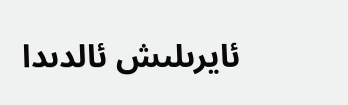ئايرىلىش ئالدىدا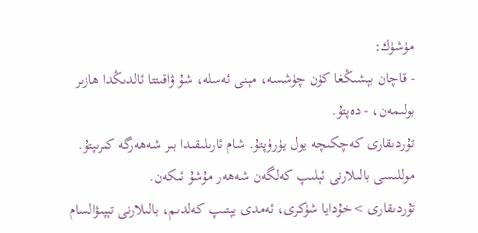مۈشۈك:
- قاچان بېشىڭغا كۈن چۈشسە، مېنى ئەسلە، شۇ ۋاقىتتا ئالدىڭدا ھازىر بولىمەن، - دەپتۇ.
تۇردىقارى كەچكىچە يول يۈرۈپتۇ. شام ئارىلىقىدا بىر شەھەرگە كىرىپتۇ. موللىسى بالىلارنى ئېلىپ كەلگەن شەھەر مۇشۇ ئىكەن.
تۇردىقارى >خۇدايا شۈكرى، ئەمدى يېتىپ كەلدىم، بالىلارنى تېپىۋالسام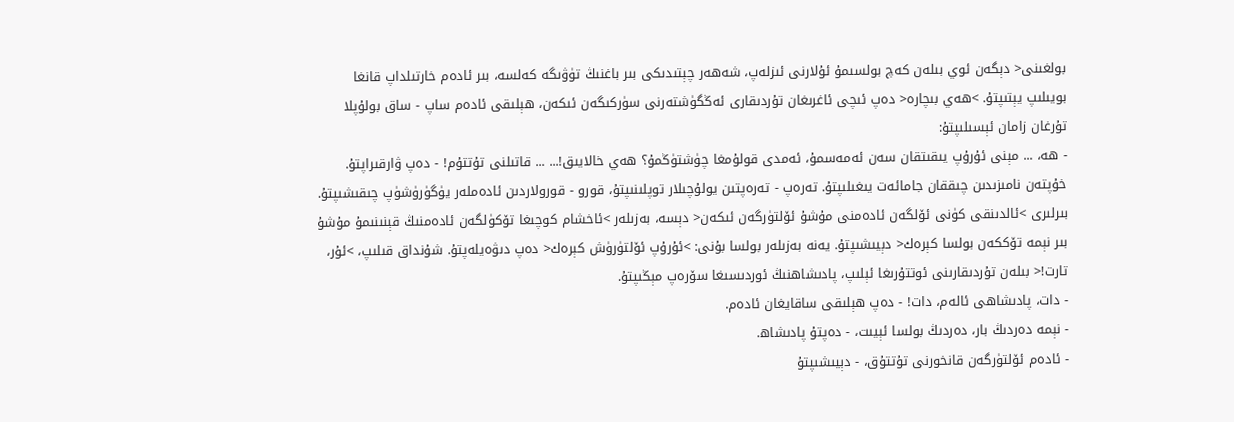بولغىنى< دېگەن ئوي بىلەن كەچ بولسىمۇ ئۇلارنى ئىزلەپ، شەھەر چېتىدىكى بىر باغنىڭ تۈۋىگە كەلسە، بىر ئادەم خارتىلداپ قانغا بويىلىپ يېتىپتۇ. >ھەي بىچارە< دەپ ئىچى ئاغرىغان تۇردىقارى ئەڭگۈشتەرنى سۈركىگەن ئىكەن، ھېلىقى ئادەم ساپ - ساق بولۇپلا تۇرغان زامان ئېسىلىپتۇ:
- ھە، ... مېنى ئۇرۇپ يىقىتقان سەن ئەمەسمۇ، ئەمدى قولۇمغا چۈشتۈڭمۇ؟ ھەي خالايىق!... ... قاتىلنى تۇتتۇم! - دەپ ۋارقىراپتۇ. خۇپتەن نامىزىدىن چىققان جامائەت يىغىلىپتۇ. تەرەپ - تەرەپتىن يولۇچىلار توپلىنىپتۇ، قورو - قورولاردىن ئادەملەر يۈگۈرۈشۈپ چىقىشىپتۇ. بىرلىرى >ئالدىنقى كۈنى ئۆلگەن ئادەمنى مۇشۇ ئۆلتۈرگەن ئىكەن< دېسە، بەزىلەر >ئاخشام كوچىغا تۆكۈلگەن ئادەمنىڭ قېنىنىمۇ مۇشۇ بىر نېمە تۆككەن بولسا كېرەك< دېيىشىپتۇ. يەنە بەزىلەر بولسا بۇنى: >ئۇرۇپ ئۆلتۈرۈش كېرەك< دەپ دىۋەيلەپتۇ. شۇنداق قىلىپ، >ئۇر، تارت!< بىلەن تۇردىقارىنى ئوتتۇرىغا ئېلىپ، پادىشاھنىڭ ئوردىسىغا سۆرەپ مېڭىپتۇ.
- دات، پادىشاھى ئالەم، دات! - دەپ ھېلىقى ساقايغان ئادەم.
- نېمە دەردىڭ بار، دەردىڭ بولسا ئېيىت، - دەپتۇ پادىشاھ.
- ئادەم ئۆلتۈرگەن قانخورنى تۇتتۇق، - دېيىشىپتۇ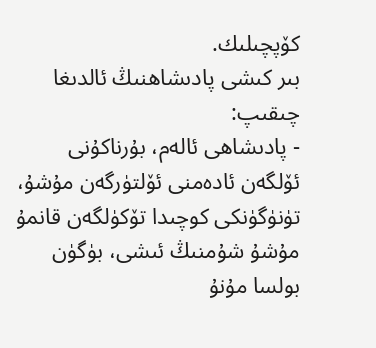كۆپچىلىك.
بىر كىشى پادىشاھنىڭ ئالدىغا چىقىپ:
- پادىشاھى ئالەم، بۇرناكۇنى ئۆلگەن ئادەمنى ئۆلتۈرگەن مۇشۇ، تۈنۈگۈنكى كوچىدا تۆكۈلگەن قانمۇ مۇشۇ شۇمنىڭ ئىشى، بۈگۈن بولسا مۇنۇ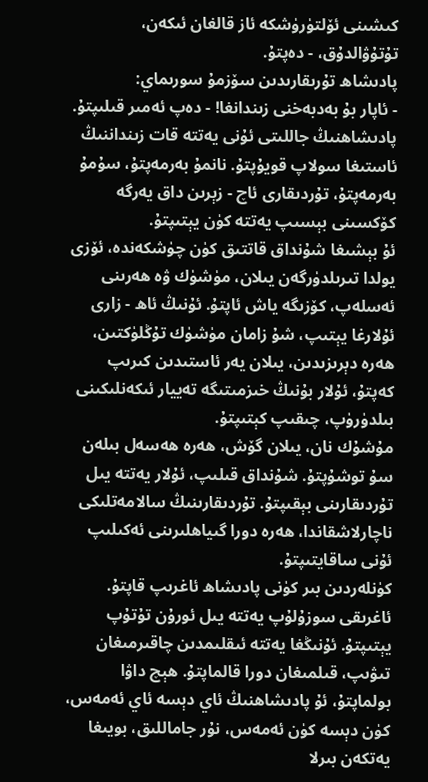كىشىنى ئۆلتۈرۈشكە ئاز قالغان ئىكەن، تۇتۇۋالدۇق، - دەپتۇ.
پادىشاھ تۇرىقارىدىن سۆزمۇ سورىماي:
- ئاپار بۇ بەدبەخنى زىندانغا! - دەپ ئەمىر قىلىپتۇ.
پادىشاھنىڭ جاللىتى ئۇنى يەتتە قات زىنداننىڭ ئاستىغا سولاپ قويۇپتۇ. نانمۇ بەرمەپتۇ، سۇمۇ بەرمەپتۇ، تۇردىقارى ئاچ - زېرىن داق يەرگە كۆكسىنى بېسىپ يەتتە كۈن يېتىپتۇ.
ئۇ بېشىغا شۇنداق قاتتىق كۈن چۈشكەندە، ئۆزى يولدا تىرىلدۈرگەن يىلان، مۈشۈك ۋە ھەرىنى ئەسلەپ، كۆزىگە ياش ئاپتۇ. ئۇنىڭ ئاھ - زارى ئۇلارغا يېتىپ، شۇ زامان مۈشۈك تۇڭلۈكتىن، ھەرە دېرىزىدىن، يىلان يەر ئاستىدىن كىرىپ كەپتۇ، ئۇلار بۇنىڭ خىزمىتىگە تەييار ئىكەنلىكىنى بىلدۈرۈپ، چىقىپ كېتىپتۇ.
مۇشۇك نان، يىلان گۆش، ھەرە ھەسەل بىلەن سۇ توشۇپتۇ. شۇنداق قىلىپ، ئۇلار يەتتە يىل تۇردىقارىنى بېقىپتۇ. تۇردىقارىنىڭ سالامەتلىكى ناچارلاشقاندا، ھەرە دورا گىياھلىرىنى ئەكىلىپ ئۇنى ساقايتىپتۇ.
كۈنلەردىن بىر كۈنى پادىشاھ ئاغرىپ قاپتۇ. ئاغرىقى سوزۇلۇپ يەتتە يىل ئورۇن تۇتۇپ يېتىپتۇ. ئۇنىڭغا يەتتە ئىقلىمدىن چاقىرمىغان تىۋىپ، قىلمىغان دورا قالماپتۇ. ھېچ داۋا بولماپتۇ، ئۇ پادىشاھنىڭ ئاي دېسە ئاي ئەمەس، كۈن دېسە كۈن ئەمەس، نۇر جاماللىق، بويىغا يەتكەن بىرلا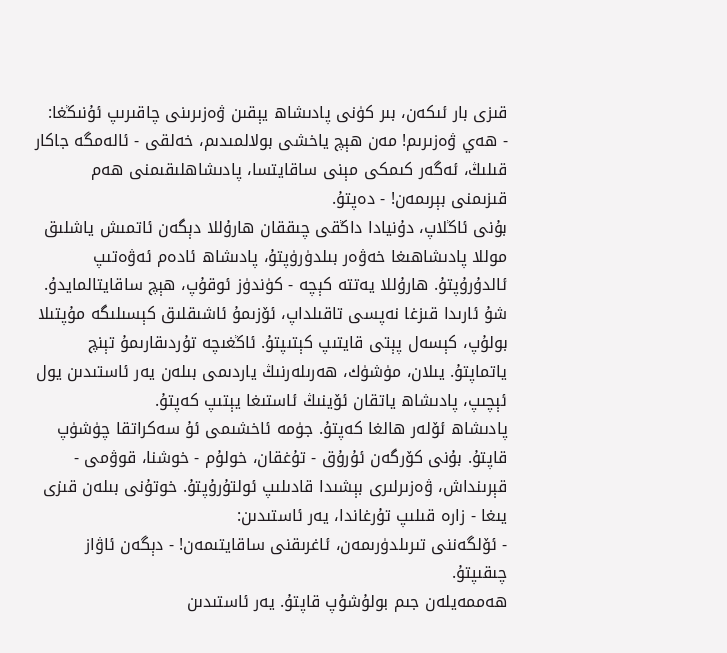قىزى بار ئىكەن، بىر كۈنى پادىشاھ يېقىن ۋەزىرىنى چاقىرىپ ئۇنىڭغا:
- ھەي ۋەزىرىم! مەن ھېچ ياخشى بولالمىدىم، خەلقى - ئالەمگە جاكار قىلىڭ، ئەگەر كىمكى مېنى ساقايتسا، پادىشاھلىقىمنى ھەم قىزىمنى بېرىمەن! - دەپتۇ.
بۇنى ئاڭلاپ، دۇنيادا داڭقى چىققان ھارۇللا دېگەن ئاتمىش ياشلىق موللا پادىشاھىغا خەۋەر بىلدۈرۈپتۇ، پادىشاھ ئادەم ئەۋەتىپ ئالدۇرۇپتۇ. ھارۇللا يەتتە كېچە - كۈندۈز ئوقۇپ، ھېچ ساقايتالمايدۇ. شۇ ئارىدا قىزغا نەپسى تاقىلداپ، ئۆزىمۇ ئاشىقلىق كېسىلىگە مۇپتىلا بولۇپ، كېسەل پېتى قايتىپ كېتىپتۇ. ئاڭغىچە تۇردىقارىمۇ تېنچ ياتماپتۇ. يىلان، مۈشۈك، ھەرىلەرنىڭ ياردىمى بىلەن يەر ئاستىدىن يول ئېچىپ، پادىشاھ ياتقان ئۆينىڭ ئاستىغا يېتىپ كەپتۇ.
پادىشاھ ئۆلەر ھالغا كەپتۇ. جۈمە ئاخشىمى ئۇ سەكراتقا چۈشۈپ قاپتۇ. بۇنى كۆرگەن ئۇرۇق - تۇغقان، خولۇم - خوشنا، قوۋمى - قېرىنداش، ۋەزىرلىرى بېشىدا قادىلىپ ئولتۇرۇپتۇ. خوتۇنى بىلەن قىزى يىغا - زارە قىلىپ تۇرغاندا، يەر ئاستىدىن:
- ئۆلگەننى تىرىلدۈرىمەن، ئاغرىقنى ساقايتىمەن! - دېگەن ئاۋاز چىقىپتۇ.
ھەممەيلەن جىم بولۇشۇپ قاپتۇ. يەر ئاستىدىن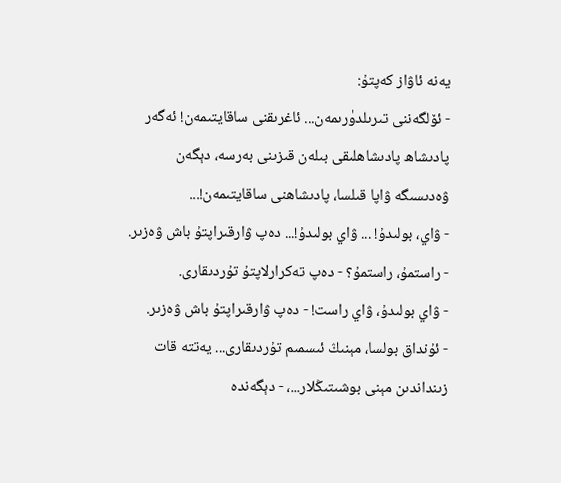يەنە ئاۋاز كەپتۇ:
- ئۆلگەننى تىرىلدۈرىمەن... ئاغرىقنى ساقايتىمەن! ئەگەر پادىشاھ پادىشاھلىقى بىلەن قىزىنى بەرسە، دېگەن ۋەدىسىگە ۋاپا قىلسا، پادىشاھنى ساقايتىمەن!...
- ۋاي، بولىدۇ! ... ۋاي بولىدۇ!... دەپ ۋارقىراپتۇ باش ۋەزىر.
- راستمۇ، راستمۇ؟ - دەپ تەكرارلاپتۇ تۇردىقارى.
- ۋاي بولىدۇ، ۋاي راست! - دەپ ۋارقىراپتۇ باش ۋەزىر.
- ئۇنداق بولسا، مېنىڭ ئىسمىم تۇردىقارى... يەتتە قات زىنداندىن مېنى بوشىتىڭلار...، - دېگەندە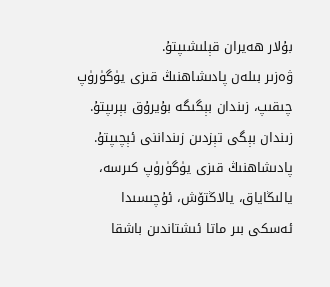بۇلار ھەيران قېلىشىپتۇ.
ۋەزىر بىلەن پادىشاھنىڭ قىزى يۈگۈرۈپ چىقىپ، زىندان بېگىگە بۇيرۇق بېرىپتۇ. زىندان بېگى تېزدىن زىنداننى ئېچىپتۇ. پادىشاھنىڭ قىزى يۈگۈرۈپ كىرسە، يالىڭاياق، يالاڭتۆش، ئۇچىسىدا ئەسكى بىر ماتا ئىشتاندىن باشقا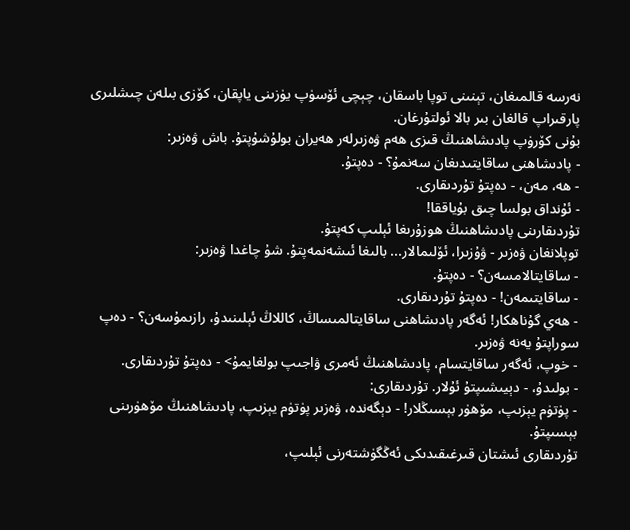نەرسە قالمىغان، تېنىنى توپا باسقان، چېچى ئۆسۈپ يۈزىنى ياپقان، كۆزى بىلەن چىشلىرى پارقىراپ قالغان بىر بالا ئولتۇرغان.
بۇنى كۆرۈپ پادىشاھنىڭ قىزى ھەم ۋەزىرلەر ھەيران بولۇشۇپتۇ. باش ۋەزىر:
- پادىشاھنى ساقايتىدىغان سەنمۇ؟ - دەپتۇ.
- ھە، مەن، - دەپتۇ تۇردىقارى.
- ئۇنداق بولسا چىق بۇياققا!
تۇردىقارىنى پادىشاھنىڭ ھوزۇرىغا ئېلىپ كەپتۇ.
توپلانغان ۋەزىر - ۋۇزىرا، ئۆلىمالار... بالىغا ئىشەنمەپتۇ. شۇ چاغدا ۋەزىر:
- ساقايتالامسەن؟ - دەپتۇ.
- ساقايتىمەن! - دەپتۇ تۇردىقارى.
- ھەي گۇناھكار! ئەگەر پادىشاھنى ساقايتالمىساڭ، كاللاڭ ئېلىنىدۇ، رازىمۇسەن؟ - دەپ سوراپتۇ يەنە ۋەزىر.
- خوپ، ئەگەر ساقايتسام، پادىشاھنىڭ ئەمرى ۋاجىپ بولغايمۇ> - دەپتۇ تۇردىقارى.
- بولىدۇ، - دېيىشىپتۇ ئۇلار. تۇردىقارى:
- پۈتۈم يېزىپ، مۆھۈر بېسىڭلار! - دېگەندە، ۋەزىر پۈتۈم يېزىپ، پادىشاھنىڭ مۆھۈرىنى بېسىپتۇ.
تۇردىقارى ئىشتان قىرغىقىدىكى ئەڭگۈشتەرنى ئېلىپ،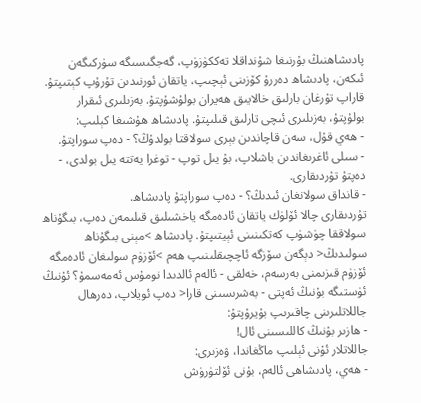پادىشاھنىڭ بۇرنىغا شۇنداقلا تەككۈزۈپ، گەجگىسىگە سۈركىگەن ئىكەن، پادىشاھ دەررۇ كۆزىنى ئېچىپ، ياتقان ئورنىدىن تۇرۇپ كېتىپتۇ. قاراپ تۇرغان بارلىق خالايىق ھەيران بولۇشۇپتۇ. بەزىلىرى ئىقرار بولۇپتۇ، بەزىلىرى ئىچى تارلىق قىلىپتۇ. پادىشاھ ھۇشىغا كېلىپ:
- ھەي قۇل، سەن قاچاندىن بېرى سولاقتا بولدۇڭ؟ - دەپ سوراپتۇ.
- سىلى ئاغرىغاندىن باشلاپ، بۇ يىل توپ - توغرا يەتتە يىل بولدى، - دەپتۇ تۇردىقارى.
- قانداق سولانغان ئىدىڭ؟ - دەپ سوراپتۇ پادىشاھ.
تۇردىقارى چالا ئۆلۈك ياتقان ئادەمگە ياخشىلىق قىلىمەن دەپ، بىگۇناھ سولاققا چۈشۈپ كەتكىنىنى ئېيتىپتۇ. پادىشاھ >مېنى بىگۇناھ سولىدىڭ< دېگەن سۆزگە ئاچچىقلىنىپ ھەم >ئۆزۈم سولىغان ئادەمگە ئۆزۈم قىزىمنى بەرسەم، خەلقى - ئالەم ئالدىدا نومۇس ئەمەسمۇ؟ ئۇنىڭ ئۈستىگە بۇنىڭ ئەپتى - بەشرىسىنى قارا< دەپ ئويلاپ، دەرھال جاللاتلىرىنى چاقىرىپ بۇيرۇپتۇ:
- ھازىر بۇنىڭ كاللىسىنى ئال!
جاللاتلار ئۇنى ئېلىپ ماڭغاندا، ۋەزىرى:
- ھەي، پادىشاھى ئالەم، بۇنى ئۆلتۈرۈش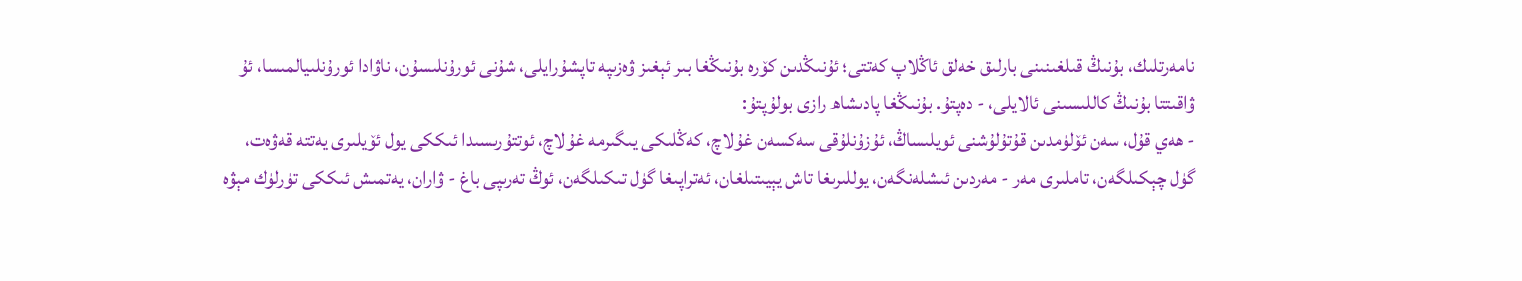نامەرتلىك، بۇنىڭ قىلغىنىنى بارلىق خەلق ئاڭلاپ كەتتى؛ ئۇنىڭدىن كۆرە بۇنىڭغا بىر ئېغىز ۋەزىپە تاپشۇرايلى، شۇنى ئورۇنلىسۇن، ناۋادا ئورۇنلىيالمىسا، ئۇ ۋاقىتتا بۇنىڭ كاللىسىنى ئالايلى، - دەپتۇ. بۇنىڭغا پادىشاھ رازى بولۇپتۇ:
- ھەي قۇل، سەن ئۆلۈمدىن قۇتۇلۇشنى ئويلىساڭ، ئۇزۇنلۇقى سەكسەن غۇلاچ، كەڭلىكى يىگىرمە غۇلاچ، ئوتتۇرىسىدا ئىككى يول ئۆيلىرى يەتتە قەۋەت، گۈل چېكىلگەن، تاملىرى مەر - مەردىن ئىشلەنگەن، يوللىرىغا تاش يېيىتىلغان، ئەتراپىغا گۈل تىكىلگەن، ئوڭ تەرىپى باغ - ۋاران، يەتمىش ئىككى تۈرلۈك مېۋە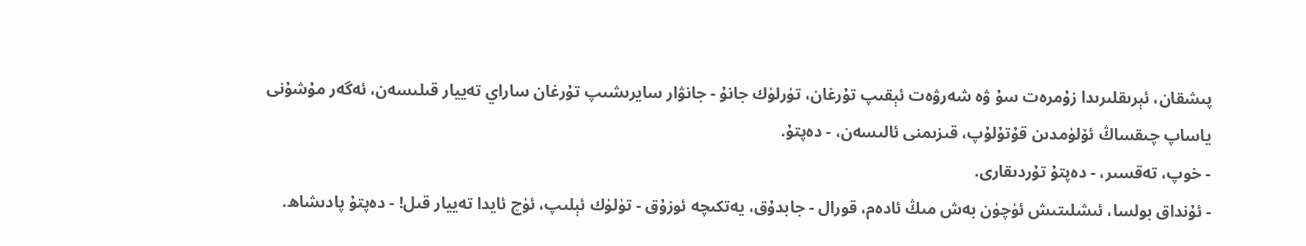پىشقان، ئېرىقلىرىدا زۇمرەت سۇ ۋە شەرۋەت ئېقىپ تۇرغان، تۈرلۈك جانۇ - جانۋار سايرىشىپ تۇرغان ساراي تەييار قىلىسەن، ئەگەر مۇشۇنى ياساپ چىقساڭ ئۆلۈمدىن قۇتۇلۇپ، قىزىمنى ئالىسەن، - دەپتۇ.
- خوپ، تەقسىر، - دەپتۇ تۇردىقارى.
- ئۇنداق بولسا، ئىشلىتىش ئۈچۈن بەش مىڭ ئادەم، قورال - جابدۇق، يەتكىچە ئوزۇق - تۈلۈك ئېلىپ، ئۈچ ئايدا تەييار قىل! - دەپتۇ پادىشاھ.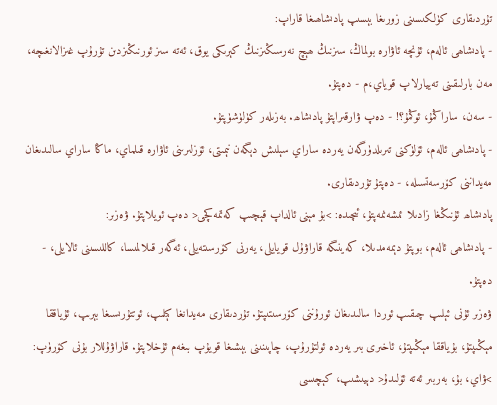تۇردىقارى كۈلكىسىنى زورىغا بېسىپ پادىشاھىغا قاراپ:
- پادىشاھى ئالەم، ئۇنچە ئاۋارە بولماڭ، سىزنىڭ ھېچ نەرسىڭىزنىڭ كېرىكى يوق، ئەتە سىز ئورنىڭىزدىن تۇرۇپ غىزالانغىچە، مەن بارلىقىنى تەييارلاپ قوياي،م - دەپتۇ.
- سەن، ساراڭمۇ، ئوڭمۇ؟! - دەپ ۋارقىراپتۇ پادىشاھ. بەزىلەر كۈلۈشۈپتۇ.
- پادىشاھى ئالەم، ئۆلۈكنى تىرىلدۈرگەن يەردە ساراي سېلىش دېگەن نېمىتى، ئۆزلىرىنى ئاۋارە قىلماي، ماڭا ساراي سالىدىغان مەيداننى كۆرسەتسىلە، - دەپتۇ تۇردىقارى.
پادىشاھ ئۇنىڭغا زادىلا ئىشەنمەپتۇ، ئىچىدە: >بۇ مېنى ئالداپ قېچىپ كەتمەكچى< دەپ ئويلاپتۇ. ۋەزىر:
- پادىشاھى ئالەم، بوپتۇ دېمەمدىلا، كەينىگە قاراۋۇل قويايلى، يەرنى كۆرسىتەيلى، ئەگەر قىلالمىسا، كاللىسىنى ئالايلى، - دەپتۇ.
ۋەزىر ئۇنى ئېلىپ چىقىپ ئوردا سالىدىغان ئورۇننى كۆرسىتىپتۇ. تۇردىقارى مەيدانغا كېلىپ، ئوتتۇرىسىغا بېرىپ، ئۇياققا مېڭىپتۇ، بۇياققا مېڭىپتۇ، ئاخىرى بىر يەردە ئولتۇرۇپ، چاپىنىنى بېشىغا قويۇپ بىغەم ئۇخلاپتۇ. قاراۋۇللار بۇنى كۆرۈپ: >ۋاي، بۇ، بەربىر ئەتە ئۆلىدۇ< دېيىشىپ، كېچىسى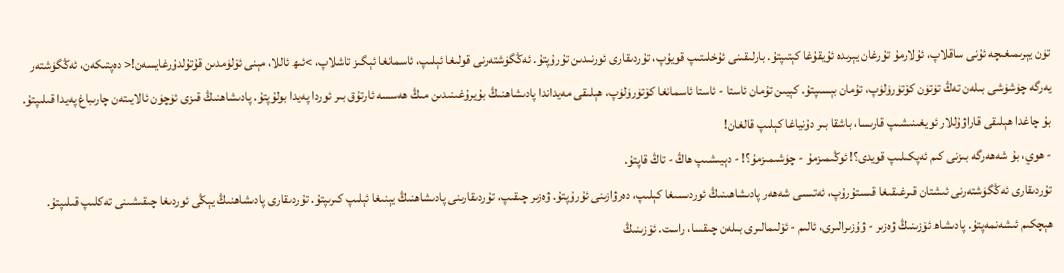تۈن يېرىمىغىچە ئۇنى ساقلاپ، ئۇلارمۇ تۇرغان يېرىدە ئۇيقۇغا كېتىپتۇ. بارلىقىنى ئۇخلىتىپ قويۇپ، تۇردىقارى ئورنىدىن تۇرۇپتۇ. ئەڭگۈشتەرنى قولىغا ئېلىپ، ئاسمانغا ئېگىز تاشلاپ، >ئىھ ئاللا، مېنى ئۆلۈمدىن قۇتۇلدۇرغايسەن!< دەپتىكەن، ئەڭگۈشتەر يەرگە چۈشۈشى بىلەن تەڭ تۈتۈن كۆتۈرۈلۈپ، تۇمان بېسىپتۇ. كېيىن تۇمان ئاستا - ئاستا ئاسمانغا كۆتۈرۈلۈپ، ھېلىقى مەيداندا پادىشاھنىڭ بۇيرۇغىنىدىن مىڭ ھەسسە ئارتۇق بىر ئوردا پەيدا بولۇپتۇ. پادىشاھنىڭ قىزى ئۈچۈن ئالايىتەن چارىباغ پەيدا قىلىپتۇ. بۇ چاغدا ھېلىقى قاراۋۇللار ئويغىنىشىپ قارىسا، باشقا بىر دۇنياغا كېلىپ قالغان!
- ھوي، بۇ شەھەرگە بىزنى كىم ئەپكىلىپ قويدى؟! ئوڭىمىزمۇ - چۈشىمىزمۇ؟! - دېيىشىپ ھاڭ - تاڭ قاپتۇ.
تۇردىقارى ئەڭگۈشتەرنى ئىشتان قىرغىقىغا قىستۇرۇپ، ئەتىسى شەھەر پادىشاھىنىڭ ئوردىسىغا كېلىپ، دەرۋازىنى ئۇرۇپتۇ. ۋەزىر چىقىپ، تۇردىقارىنى پادىشاھنىڭ يېنىغا ئېلىپ كىرىپتۇ. تۇردىقارى پادىشاھنىڭ يېڭى ئوردىغا چىقىشىنى تەكلىپ قىلىپتۇ. ھېچكىم ئىشەنمەپتۇ. پادىشاھ ئۆزىنىڭ ۋەزىر - ۋۇزىرالىرى، ئالىم - ئۆلىمالىرى بىلەن چىقسا، راست. ئۆزىنىڭ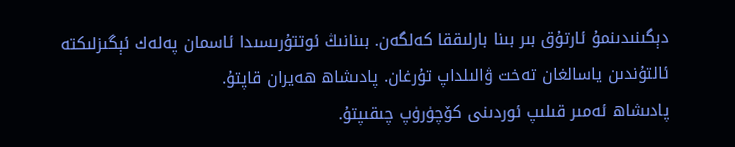دېگىنىدىنمۇ ئارتۇق بىر بىنا بارلىققا كەلگەن. بىنانىڭ ئوتتۇرىسىدا ئاسمان پەلەك ئېگىزلىكتە ئالتۇندىن ياسالغان تەخت ۋالىلداپ تۇرغان. پادىشاھ ھەيران قاپتۇ.
پادىشاھ ئەمىر قىلىپ ئوردىنى كۆچۈرۈپ چىقىپتۇ.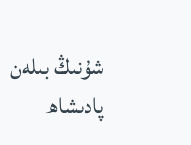شۇنىڭ بىلەن پادىشاھ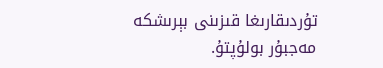تۇردىقارىغا قىزىنى بېرىشكە مەجبۇر بولۇپتۇ.